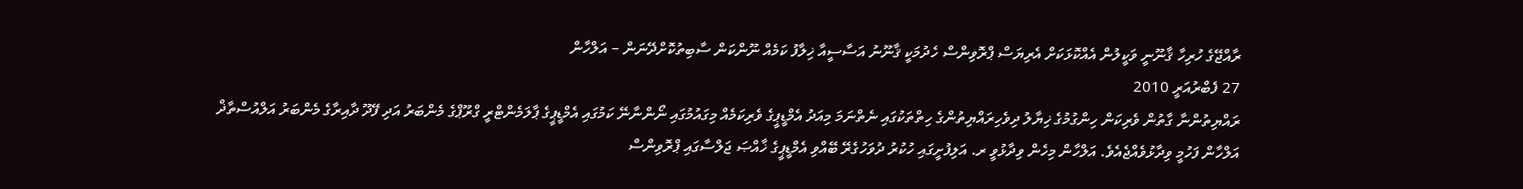ރާއްޖޭގެ ހުރިހާ ޤާނޫނީ ވަކީލުން އެއްކޮޅަކަށް އެރިޔަސް ޕްރޮވިންސް ހެދުމަކީ ޤާނޫނު އަސާސީއާ ޚިލާފު ކަމެއް ނޫންކަން ސާބިތުކޮށްދޭނަން – އަލްހާން
27 ފެބްރުއަރީ 2010
ރައްޔިތުންނާ ގާތުން ވެރިކަން ހިންގުމުގެ ޚިޔާލު ދިވެހިރައްޔިތުންގެ ހިތްތަކުގައި ނެތްނަމަ މިއަދު އެމްޑީޕީގެ ވެރިކަމެއް މިގައުމުގައި ނޯންނާނޭ ކަމުގައި އެމްޑީޕީގެ ޕާލަމެންޓްރީ ގްރޫޕްގެ މެންބަރު އަދި ފޭދޫ ދާއިރާގެ މެންބަރު އަލްއުސްތާޛް އަލްހާން ފަހުމީ ވިދާޅުވެއްޖެއެވެ. އަލްހާން މިހެން ވިދާޅުވީ ރ. އަލިފުށީގައި ހުކުރު ދުވަހުގެރޭ ބޭއްވި އެމްޑީޕީގެ ޚާއްޞަ ޖަލްސާގައި ޕްރޮވިންސް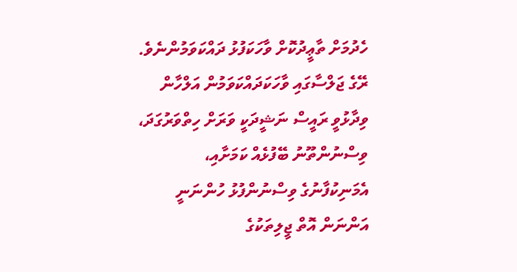ހެދުމަށް ތާޢީދުކޮށް ވާހަކަފުޅު ދައްކަވަމުންނެވެ.
ރޭގެ ޖަލްސާގައި ވާހަކަދައްކަވަމުން އަލްހާން ވިދާޅުވީ ރައީސް ނަޝީދަކީ ވަރަށް ހިތްވަރުގަދަ، ވިސްނުންތޫނު ބޭފުޅެއް ކަމަށާއި، އެމަނިކުފާނުގެ ވިސްނުންފުޅު ހުންނަނީ އަންނަން އޮތް ޖީލިތަކުގެ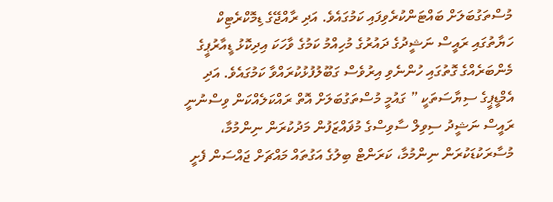މުސްތަގުބަލަށް ބައްޓަންކުރެވިފައި ކަމުގައެވެ. އަދި ރާއްޖޭގެ ޑިމޮކްރެޓިކް ހަޔާތުގައި ރައީސް ނަޝީދުގެ ދައުރުގެ މުހިއްމު ކަމުގެ ވާހަކަ އިދިކޮޅު ޑީއާރުޕީގެ މެންބަރެއްގެ ގޮތުގައި ހުންނެވި އިރުވެސް ގަބޫލުފުޅުކުރައްވާ ކަމުގައެވެ. އަދި އެމްޑީޕީގެ ސިޔާސަތަކީ ” ގައުމީ މުސްތަގުބަލަށް އޮތް ރައްކަލެއްކަން ވިސްނުނީ ރައީސް ނަޝީދު ސިވިލް ސާވިސްގެ މުޥައްޒަފުން މަދުކުރަން ނިންމުމާ، މުސާރަކުޑަކުރަން ނިންމުމާ، ކަރަންޓް ބިލުގެ އަގުތައް މައްޗަށް ޖައްސަން ފެށީ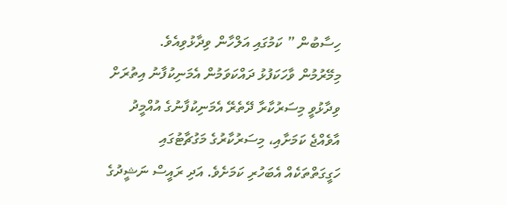ހިސާބުން ” ކަމުގައި އަލްހާން ވިދާޅުވިއެވެ.
މިމޭރުމުން ވާހަކަފުޅު ދައްކަވަމުން އެމަނިކުފާނު އިތުރަށް ވިދާޅުވީ މިސަރުކާރާ ދޭތެރޭ އެމަނިކުފާނުގެ އުއްމީދު އާވެއްޖެ ކަމަށާއި، މިސަރުކާރުގެ މަގުޗާޓުގައި ހަގީގަތްތަކެއް އެބަހުރި ކަމަށެވެ. އަދި ރައީސް ނަޝީދުގެ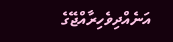އަނެއްދިވެހިރާއްޖޭގެ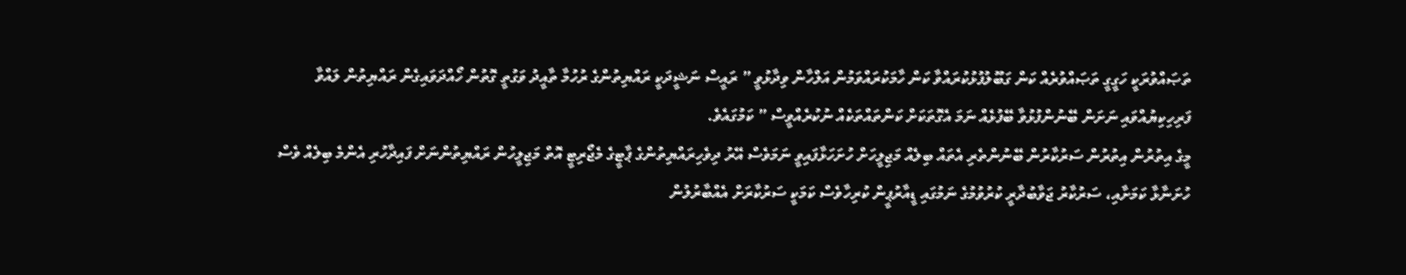ތަޞައްވުރަކީ ހަގީގީ ތަޞައްވުރެއް ކަން ގަބޫލުފުޅުކުރައްވާ ކަން ހާމަކުރައްވަމުން އަލްހާން ވިދާޅުވީ ” ރައީސް ނަޝީދަކީ ރައްޔިތުންގެ ރުހުމާ ތާއީދު ވަގުތީ ގޮތުން ހޯއްދަވައިގެން ރައްޔިތުން ލައްވާ ފަރިހިކިޔުއްވައި ނަށަން ބޭނުންފުޅުވާ ބޭފުޅެއް ނަމަ އެގޮތަކަށް ކަންތައްތަކެއް ނުކުރެއްވީސް ” ކަމުގައެވެ.
މީގެ އިތުރުން އިތުރުން ސަރުކާރުން ބޭނުންތެރި އެތައް ބިލެއް މަޖިލީހަށް ހުށަހަޅާފައިވީ ނަމަވެސް އޭރު ދިވެހިރައްޔިތުންގެ ޕާޓީގެ މެޖޯރިޓީ އޮތް މަޖިލީހުން ރައްޔިތުންނަށް ފައިދާހުރި އެންމެ ބިލެއް ވެސް ހުށަނާޅާ ކަމަށާއި، ސަރުކާރު ޖަވާބުދާރީ ކުރުވުމުގެ ނަމުގައި ޑީއާރުޕީން ކުރިހާވެސް ކަމަކީ ސަރުކާރަށް އެއްބާރުލުން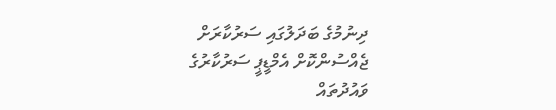ދިނުމުގެ ބަދަލުގައި ސަރުކާރަށް ޖެއްސުންކޮށް އެމްޑީޕީ ސަރުކާރުގެ ވައުދުތައް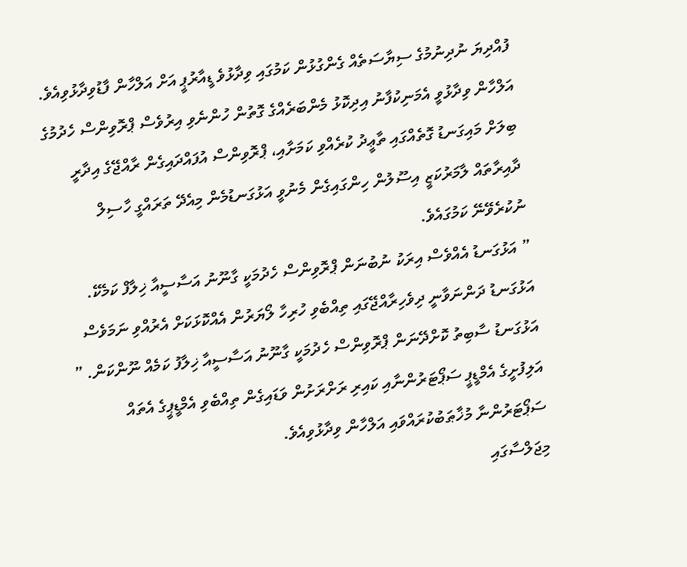ފުއްދިޔަ ނުދިނުމުގެ ސިޔާސަތެއް ގެންގުޅުން ކަމުގައި ވިދާޅުވެ ޑީއާރުޕީ އަށް އަލްހާން ފާޑުވިދާޅުވިއެވެ.
އަލްހާން ވިދާޅުވީ އެމަނިކުފާނު އިދިކޮޅު މެންބަރެއްގެ ގޮތުން ހުންނެވި އިރުވެސް ޕްރޮވިންސް ހެދުމުގެ ބިލަށް މައިގަނޑު ގޮތެއްގައި ތާޢީދު ކުރެއްވި ކަމަށާއި، ޕްރޮވިންސް އުފައްދައިގެން ރާއްޖޭގެ އިދާރީ ދާއިރާތައް ލާމަރުކަޒީ އިސޫލުން ހިންގައިގެން މެނުވީ އަޅުގަނޑުމެން މިއެދޭ ތަރައްގީ ހާސިލް ނުކުރެވޭނޭ ކަމުގައެވެ.
” އަޅުގަނޑު އެއްވެސް އިރަކު ނުބުނަން ޕްރޮވިންސް ހެދުމަކީ ގާނޫނު އަސާސީއާ ޚިލާފް ކަމެކޭ. އަޅުގަނޑު ދަންނަވާނީ ދިވެހިރާއްޖޭގައި ތިއްބެވި ހުރިހާ ލޯޔަރުން އެއްކޮޅަކަށް އެރުއްވި ނަމަވެސް އަޅުގަނޑު ސާބިތު ކޮށްދޭނަން ޕްރޮވިންސް ހެދުމަކީ ގާނޫނު އަސާސީއާ ޚިލާފު ކަމެއް ނޫންކަން. ” އަލިފުށީގެ އެމްޑީޕީ ސަޕޯޓަރުންނާއި ކައިރި ރަށްރަށުން ވަޑައިގެން ތިއްބެވި އެމްޑީޕީގެ އެތައް ސަޕޯޓަރުންނާ މުޚާޠަބުކުރައްވައި އަލްހާން ވިދާޅުވިއެވެ.
މިޖަލްސާގައި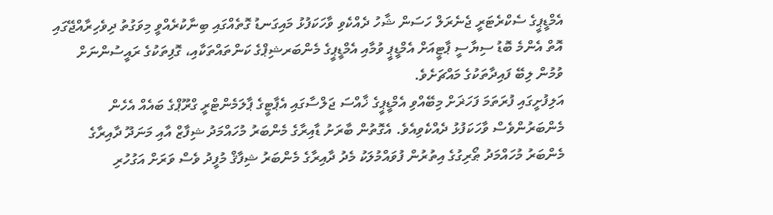އެމްޑީޕީގެ ސެކްރެޓަރީ ޖެނެރަލް ހަސަން ޝާހު ދެއްކެވި ވާހަކަފުޅު މައިގަނޑު ގޮތެއްގައި ބިނާކުރެއްވީ މިވަގުތު ދިވެހިރާއްޖޭގައި އޮތް އެންމެ ބޮޑު ސިޔާސީ ޕާޓީއަށް އެމްޑީޕީ ވުމާއި އެމްޑީޕީގެ މެންބަރޝިޕްގެ ކަންތައްތަކާއި، ގޮފިތަކުގެ ރައީސުންނަށް ވުމުން ލިބޭ ފައިދާތަކުގެ މައްޗަށެވެ.
އަލިފުށީގައި ފުރަތަމަ ފަހަޜަށް މިބޭއްވި އެމްޑީޕީގެ ޚާއްސަ ޖަލްސާގައި އެޕާޓީގެ ޕާލަމެންޓްރީ ގްރޫޕްގެ ބައެއް އެހެން މެންބަރުންވެސް ވާހަކަފުޅު ދެއްކެވިއެވެ. އެގޮތުން ބާރަށު ޑާއިރާގެ މެންބަރު މުހައްމަދު ޝިފާޒް އާއި މަނަދޫ ދާއިރާގެ މެންބަރު މުހައްމަދު ޠޯރިގުގެ އިތުރުން ފުވައްމުލަކު މެދު ދާއިރާގެ މެންބަރު ޝިފާޤް މުފީދު ވެސް ވަރަށް އަގުހުރި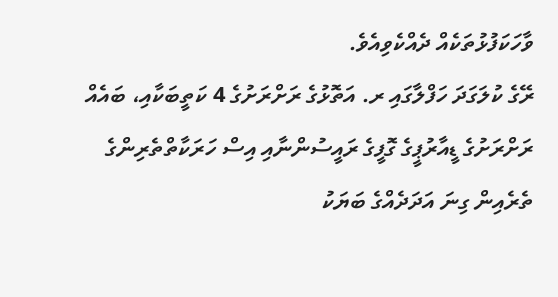ވާހަކަފުޅުތަކެއް ދެއްކެވިއެވެ.
ރޭގެ ކުލަގަދަ ހަފްލާގައި ރ. އަތޮޅުގެ ރަށްރަށުގެ 4 ކަތީބަކާއި، ބައެއް ރަށްރަށުގެ ޑީއާރުޕީގެ ގޮފީގެ ރައީސުންނާއި އިސް ހަރަކާތްތެރިންގެ ތެރެއިން ގިނަ އަދަދެއްގެ ބަޔަކު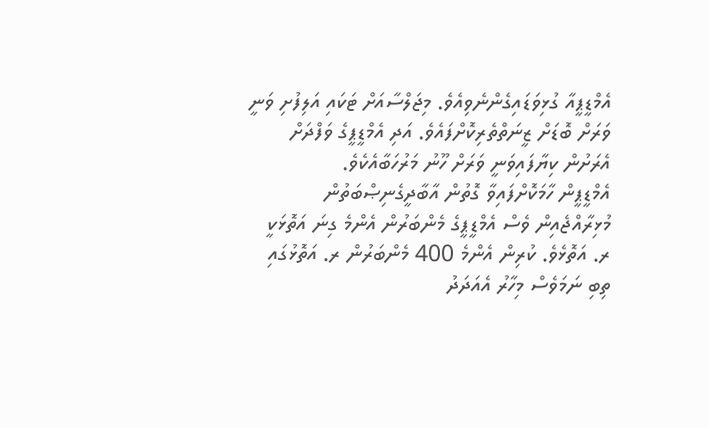އެމްޑީޕީއާ ގުޅިވަޑައިގެންނެވިއެވެ. މިޖަލްސާއަށް ޓަކައި އަލިފުށި ވަނީ ވަރަށް ބޮޑަށް ޒީނަތްތެރިކޮށްފައެވެ. އަދި އެމްޑީޕީގެ ވަފްދަށް އެރަށުން ކިޔާފައިވަނީ ވަރަށް ހޫނު މަރުހަބާއެކެވެ.
އެމްޑީޕީން ހާމަކޮށްފައިވާ ގޮތުން އާބާދީގެނިޞްބަތުން މުޅިރާއްޖެއިން ވެސް އެމްޑީޕީގެ މެންބަރުން އެންމެ ގިނަ އަތޮޅަކީ ރ. އަތޮޅެވެ. ކުރިން އެންމެ 400 މެންބަރުން ރ. އަތޮޅުގައި ތިބި ނަމަވެސް މިހާރު އެއަދަދު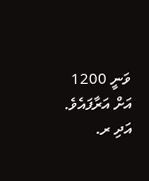ވަނީ 1200 އަށް އަރާފައެވެ. އަދި ރ.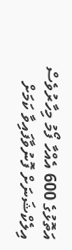އަތޮޅުގެ 600 އެއްހާ ފޯމު މިހާރުވެސް އިލެކްޝަނަށް ފޮނުވާފައިވާ ކަމަށް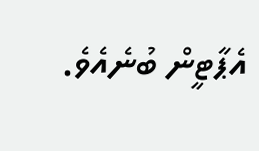އެޕާޓީން ބުނެއެވެ.